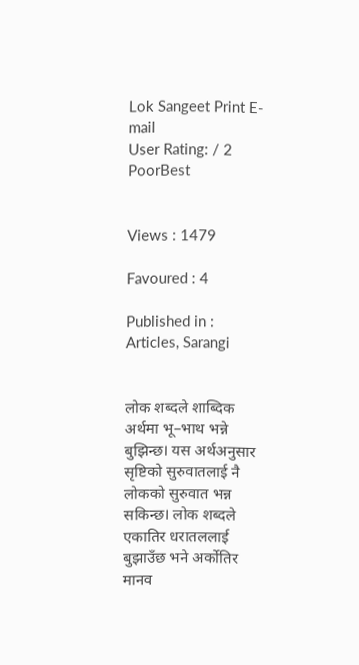Lok Sangeet Print E-mail
User Rating: / 2
PoorBest


Views : 1479

Favoured : 4

Published in : Articles, Sarangi


लोक शब्दले शाब्दिक अर्थमा भू–भाथ भन्ने बुझिन्छ। यस अर्थअनुसार सृष्टिको सुरुवातलाई नै लोकको सुरुवात भन्न सकिन्छ। लोक शब्दले एकातिर धरातललाई बुझाउँछ भने अर्कोतिर मानव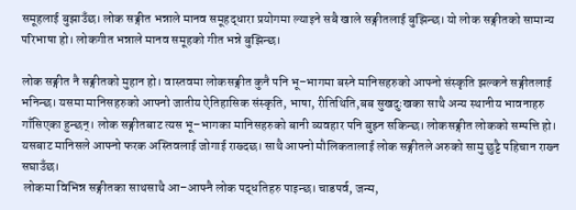समूहलाई बुझाउँछ। लोक सङ्गीत भन्नाले मानव समूहद्धारा प्रयोगमा ल्याइने सबै खाले सङ्गीतलाई बुझिन्छ। यो लोक सङ्गीतको सामान्य परिभाषा हो। लोकगीत भन्नाले मानव समूहको गीत भन्ने बुझिन्छ।

लोक सङ्गीत नै सङ्गीतको मुहान हो। वास्तवमा लोकसङ्गीत कुनै पनि भू–भागमा बस्ने मानिसहरुको आफ्नो संस्कृति झल्कने सङ्गीतलाई भनिन्छ। यसमा मानिसहरुको आफ्नो जातीय ऐतिहासिक संस्कृति, भाषा, रीतिथिति,बब सुखदुःखका साथै अन्य स्थानीय भावनाहरु गाँसिएका हुन्छन्। लोक सङ्गीतबाट त्यस भू–भागका मानिसहरुको बानी व्यवहार पनि बुझ्न सकिन्छ। लोकसङ्गीत लोकको सम्पत्ति हो। यसबाट मानिसले आफ्नो फरक अस्तिवलाई जोगाई राख्दछ। साथै आफ्नो मौलिकतालाई लोक सङ्गीतले अरुको सामु छुट्टै पहिचान राख्न सघाउँछ।
 लोकमा विभिन्न सङ्गीतका साथसाथै आ–आफ्नै लोक पद्धतिहरु पाइन्छ। चाडपर्व, जन्म,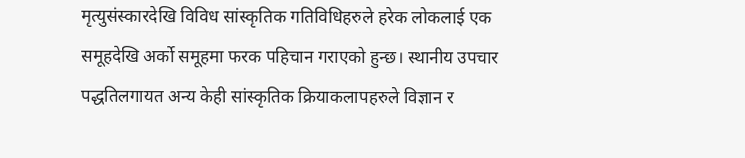मृत्युसंस्कारदेखि विविध सांस्कृतिक गतिविधिहरुले हरेक लोकलाई एक समूहदेखि अर्को समूहमा फरक पहिचान गराएको हुन्छ। स्थानीय उपचार पद्धतिलगायत अन्य केही सांस्कृतिक क्रियाकलापहरुले विज्ञान र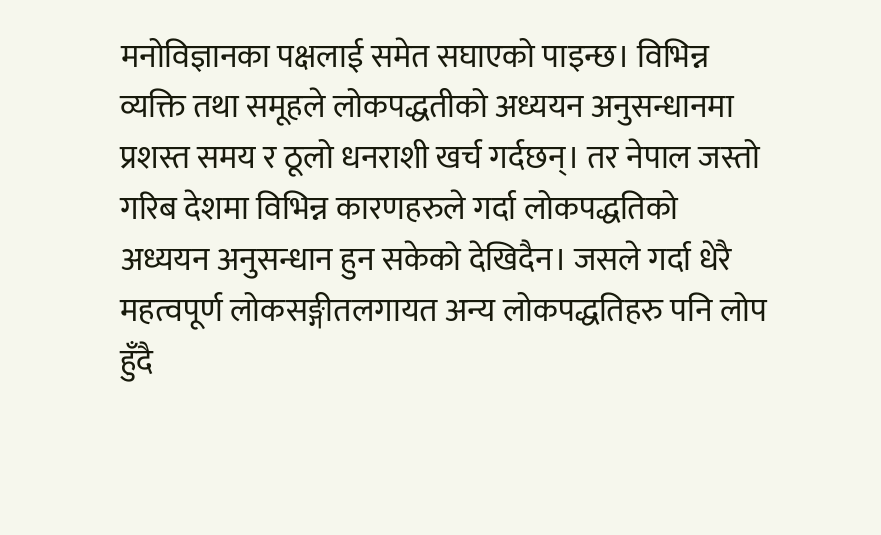मनोविज्ञानका पक्षलाई समेत सघाएको पाइन्छ। विभिन्न व्यक्ति तथा समूहले लोकपद्धतीको अध्ययन अनुसन्धानमा प्रशस्त समय र ठूलो धनराशी खर्च गर्दछन्। तर नेपाल जस्तो गरिब देशमा विभिन्न कारणहरुले गर्दा लोकपद्धतिको अध्ययन अनुसन्धान हुन सकेको देखिदैन। जसले गर्दा धेरै महत्वपूर्ण लोकसङ्गीतलगायत अन्य लोकपद्धतिहरु पनि लोप हुँदै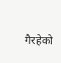गैरहेको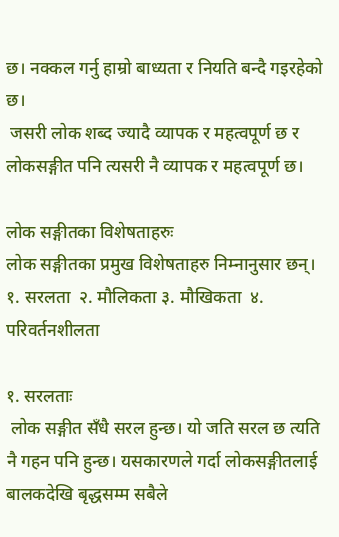छ। नक्कल गर्नु हाम्रो बाध्यता र नियति बन्दै गइरहेको छ।
 जसरी लोक शब्द ज्यादै व्यापक र महत्वपूर्ण छ र लोकसङ्गीत पनि त्यसरी नै व्यापक र महत्वपूर्ण छ।

लोक सङ्गीतका विशेषताहरुः
लोक सङ्गीतका प्रमुख विशेषताहरु निम्नानुसार छन्।
१. सरलता  २. मौलिकता ३. मौखिकता  ४. परिवर्तनशीलता

१. सरलताः
 लोक सङ्गीत सँधै सरल हुन्छ। यो जति सरल छ त्यति नै गहन पनि हुन्छ। यसकारणले गर्दा लोकसङ्गीतलाई बालकदेखि बृद्धसम्म सबैले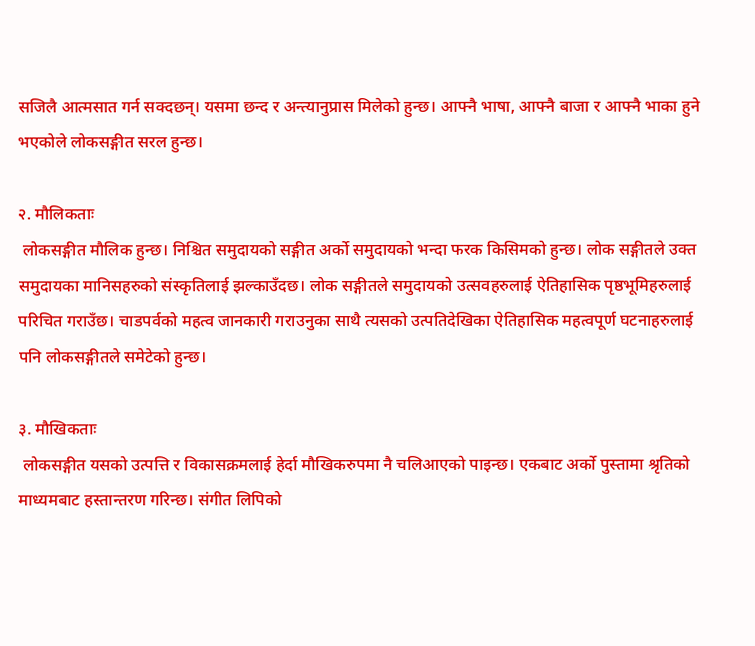सजिलै आत्मसात गर्न सक्दछन्। यसमा छन्द र अन्त्यानुप्रास मिलेको हुन्छ। आफ्नै भाषा, आफ्नै बाजा र आफ्नै भाका हुने भएकोले लोकसङ्गीत सरल हुन्छ।

२. मौलिकताः
 लोकसङ्गीत मौलिक हुन्छ। निश्चित समुदायको सङ्गीत अर्को समुदायको भन्दा फरक किसिमको हुन्छ। लोक सङ्गीतले उक्त समुदायका मानिसहरुको संस्कृतिलाई झल्काउँदछ। लोक सङ्गीतले समुदायको उत्सवहरुलाई ऐतिहासिक पृष्ठभूमिहरुलाई परिचित गराउँछ। चाडपर्वको महत्व जानकारी गराउनुका साथै त्यसको उत्पतिदेखिका ऐतिहासिक महत्वपूर्ण घटनाहरुलाई पनि लोकसङ्गीतले समेटेको हुन्छ।

३. मौखिकताः
 लोकसङ्गीत यसको उत्पत्ति र विकासक्रमलाई हेर्दा मौखिकरुपमा नै चलिआएको पाइन्छ। एकबाट अर्को पुस्तामा श्रृतिको माध्यमबाट हस्तान्तरण गरिन्छ। संगीत लिपिको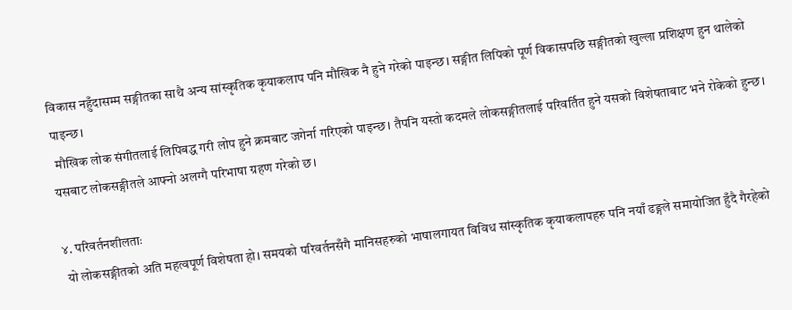विकास नहुँदासम्म सङ्गीतका साथै अन्य सांस्कृतिक कृयाकलाप पनि मौखिक नै हुने गरेको पाइन्छ। सङ्गीत लिपिको पूर्ण विकासपछि सङ्गीतको खुल्ला प्रशिक्षण हुन थालेको पाइन्छ।
 मौखिक लोक संगीतलाई लिपिबद्ध गरी लोप हुने क्रमबाट जगेर्ना गरिएको पाइन्छ। तैपनि यस्तो कदमले लोकसङ्गीतलाई परिवर्तित हुने यसको विशेषताबाट भने रोकेको हुन्छ। यसबाट लोकसङ्गीतले आफ्नो अलग्गै परिभाषा ग्रहण गरेको छ।

४. परिवर्तनशीलताः
 यो लोकसङ्गीतको अति महत्वपूर्ण विशेषता हो। समयको परिवर्तनसँगै मानिसहरुको भाषालगायत विविध सांस्कृतिक कृयाकलापहरु पनि नयाँ ढङ्गले समायोजित हुँदै गैरहेको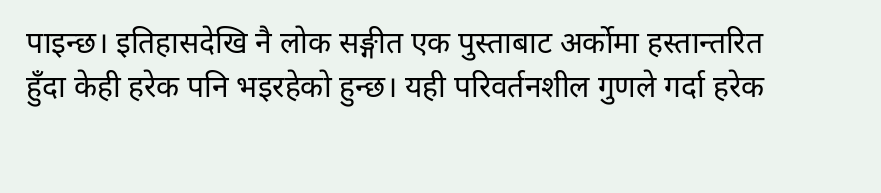पाइन्छ। इतिहासदेखि नै लोक सङ्गीत एक पुस्ताबाट अर्कोमा हस्तान्तरित हुँदा केही हरेक पनि भइरहेको हुन्छ। यही परिवर्तनशील गुणले गर्दा हरेक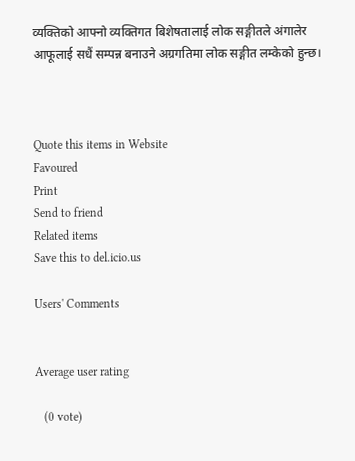व्यक्तिको आफ्नो व्यक्तिगत बिशेषतालाई लोक सङ्गीतले अंगालेर आफूलाई सधैं सम्पन्न बनाउने अग्रगतिमा लोक सङ्गीत लम्केको हुन्छ।



Quote this items in Website
Favoured
Print
Send to friend
Related items
Save this to del.icio.us

Users' Comments


Average user rating

   (0 vote)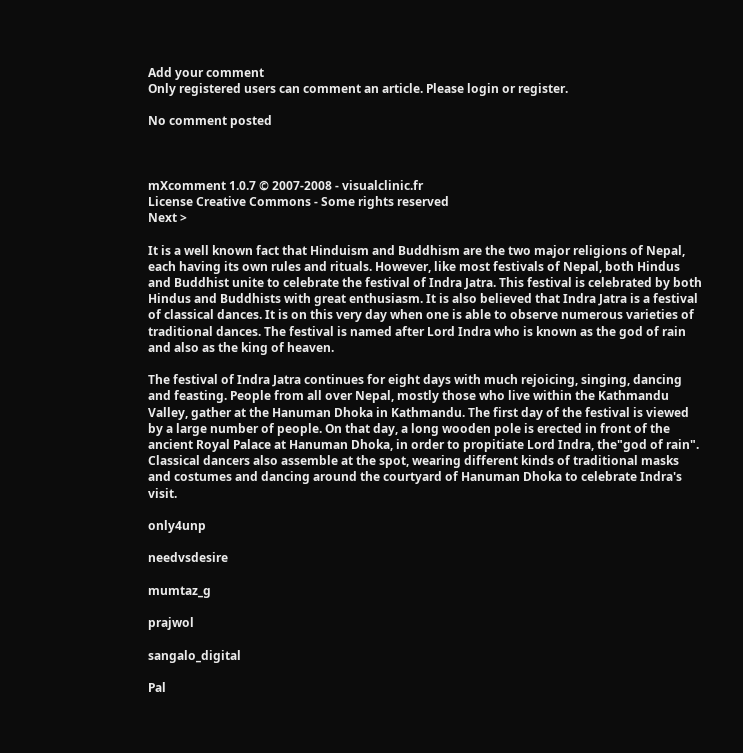Add your comment
Only registered users can comment an article. Please login or register.

No comment posted



mXcomment 1.0.7 © 2007-2008 - visualclinic.fr
License Creative Commons - Some rights reserved
Next >

It is a well known fact that Hinduism and Buddhism are the two major religions of Nepal, each having its own rules and rituals. However, like most festivals of Nepal, both Hindus and Buddhist unite to celebrate the festival of Indra Jatra. This festival is celebrated by both Hindus and Buddhists with great enthusiasm. It is also believed that Indra Jatra is a festival of classical dances. It is on this very day when one is able to observe numerous varieties of traditional dances. The festival is named after Lord Indra who is known as the god of rain and also as the king of heaven.

The festival of Indra Jatra continues for eight days with much rejoicing, singing, dancing and feasting. People from all over Nepal, mostly those who live within the Kathmandu Valley, gather at the Hanuman Dhoka in Kathmandu. The first day of the festival is viewed by a large number of people. On that day, a long wooden pole is erected in front of the ancient Royal Palace at Hanuman Dhoka, in order to propitiate Lord Indra, the"god of rain". Classical dancers also assemble at the spot, wearing different kinds of traditional masks and costumes and dancing around the courtyard of Hanuman Dhoka to celebrate Indra's visit.

only4unp

needvsdesire

mumtaz_g

prajwol

sangalo_digital

Pal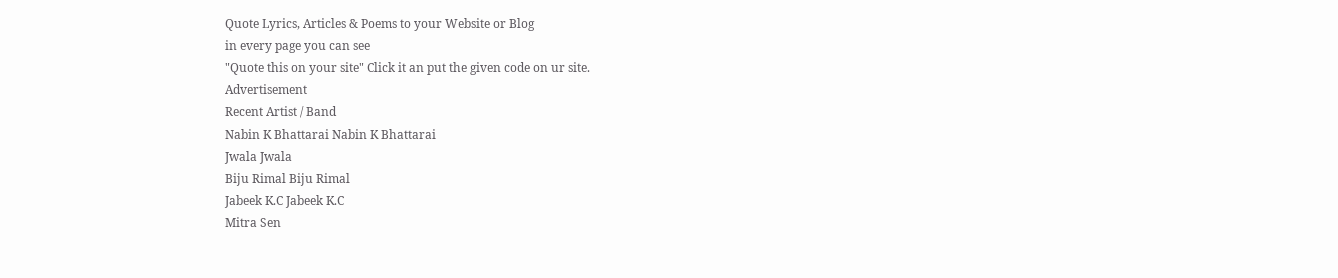Quote Lyrics, Articles & Poems to your Website or Blog
in every page you can see
"Quote this on your site" Click it an put the given code on ur site.
Advertisement
Recent Artist / Band
Nabin K Bhattarai Nabin K Bhattarai
Jwala Jwala
Biju Rimal Biju Rimal
Jabeek K.C Jabeek K.C
Mitra Sen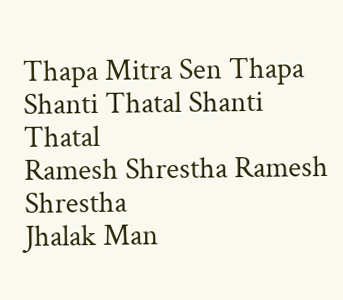Thapa Mitra Sen Thapa
Shanti Thatal Shanti Thatal
Ramesh Shrestha Ramesh Shrestha
Jhalak Man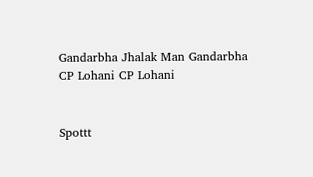Gandarbha Jhalak Man Gandarbha
CP Lohani CP Lohani


Spottt